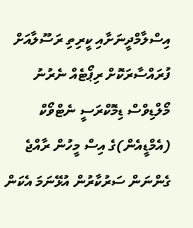އިސްލާމްދީނަށާއި ކީރިތި ރަސޫލާއަށް ފުރައްސާރަކޮށް ރިޕޯޓެއް ނެރުނު މޯލްޑިވްސް ޑިމޮކްރަސީ ނެޓްވޯކް (އެމްޑީއެން)ގެ އިސް މީހުން ރާއްޖެ ގެންނަން ސަރުކާރުން އުޅޭނަމަ އެކަން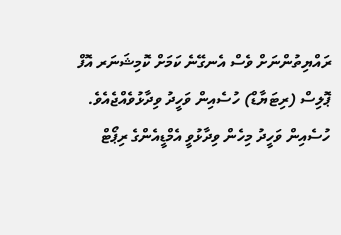ރައްޔިތުންނަށް ވެސް އެނގޭނެ ކަމަށް ކޮމިޝަނަރ އޮފް ޕޮލިސް (ރިޓަޔާޑް) ހުސެއިން ވަހީދު ވިދާޅުވެއްޖެއެވެ.
ހުސެއިން ވަހީދު މިހެން ވިދާޅުވީ އެމްޑީއެންގެ ރިޕޯޓް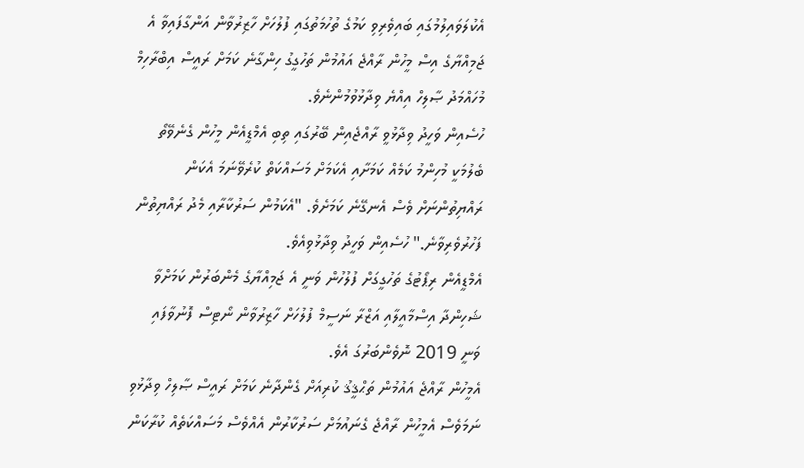އެކުލަވައިލުމުގައި ބައިވެރިވި ކަމުގެ ތުހުމަތުގައި ފުލުހަށް ހާޒިރުވާން އަންގާފައިވާ އެ ޖަމިއްޔާގެ އިސް މީހުން ރާއްޖެ އައުމުން ތަހުގީގު ހިންގާނެ ކަމަށް ރައީސް އިބްރާހިމް މުހައްމަދު ޞާލިހް އިއްޔެ ވިދާޅުވުމުންނެވެ.
ހުސެއިން ވަހީދު ވިދާޅުވީ ރާއްޖެއިން ބޭރުގައި ތިބި އެމްޑީއެން މީހުން ގެނެވޭތޯ ބެލުމަކީ މުހިންމު ކަމެއް ކަމަށާއި އެކަމަށް މަސައްކަތް ކުރެވޭނަމަ އެކަން ރައްޔިތުންނަށް ވެސް އެނގޭނެ ކަމަށެވެ. "އެކަމުން ސަރުކާރާއި މެދު ރައްޔިތުން ފަހުރުވެރިވާނެ." ހުސެއިން ވަހީދު ވިދާޅުވިއެވެ.
އެމްޑީއެން ރިޕޯޓުގެ ތަހުގީގަށް ފުލުހުން ވަނީ އެ ޖަމިއްޔާގެ މެންބަރުން ކަމަށްވާ ޝަހިންދާ އިސްމާއީލާއި އަޒްރާ ނަސީމް ފުލުހަށް ހާޒިރުވާން ނޯޓިސް ފޮނުވާފައި ވަނީ 2019 ނޮވެންބަރުގަ އެވެ.
އެމީހުން ރާއްޖެ އައުމުން ތަޙްޤީޤު ކުރިއަށް ގެންދާނެ ކަމަށް ރައީސް ޞާލިހް ވިދާޅުވި ނަމަވެސް އެމީހުން ރާއްޖެ ގެނައުމަށް ސަރުކާރުން އެއްވެސް މަސައްކަތެއް ކުރާކަން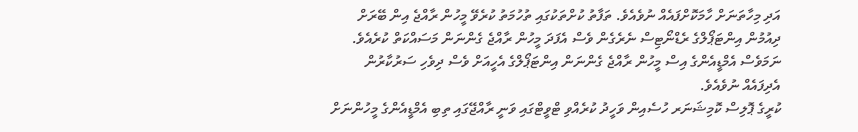އަދި މިހާތަނަށް ހާމަކޮށްފައެއް ނުވެއެވެ. ތަފާތު ކުށްތަކުގައި ތުހުމަތު ކުރެވޭ މީހުން ރާއްޖެ އިން ބޭރަށް ދިއުމުން އިންޓަޕޯލްގެ ރެޑްނޯޓިސް ނެރެގެން ވެސް އެފަދަ މީހުން ރާއްޖެ ގެންނަން މަސައްކަތް ކުރެއެވެ. ނަމަވެސް އެމްޑީއެންގެ އިސް މީހުން ރާއްޖެ ގެންނަން އިންޓަޕޯލްގެ އެހީއަށް ވެސް ދިވެހި ސަރުކާރުން އެދިފައެއް ނުވެއެވެ.
ކުރީގެ ޕޮލިސް ކޮމިޝަނަރ ހުސެއިން ވަހީދު ކުރެއްވި ޓްވީޓްގައި ވަނީ ރާއްޖޭގައި ތިބި އެމްޑީއެންގެ މީހުންނަށް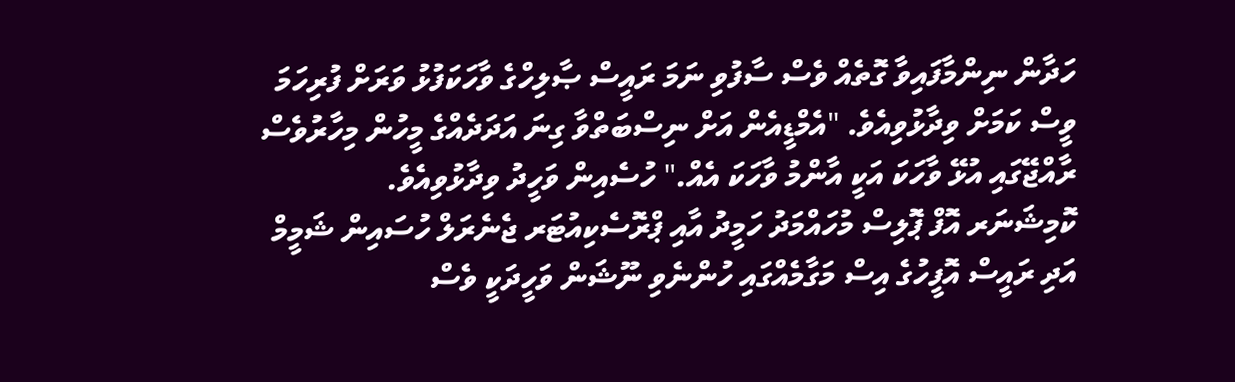ހަދާން ނިންމާފައިވާ ގޮތެއް ވެސް ސާފުވި ނަމަ ރައީސް ޞާލިހްގެ ވާހަކަފުޅު ވަރަށް ފުރިހަމަ ވީސް ކަމަށް ވިދާޅުވިއެވެ. "އެމްޑީއެން އަށް ނިސްބަތްވާ ގިނަ އަދަދެއްގެ މީހުން މިހާރުވެސް ރާއްޖޭގައި އުޅޭ ވާހަކަ އަކީ އާންމު ވާހަކަ އެއް." ހުސެއިން ވަހީދު ވިދާޅުވިއެވެ.
ކޮމިޝަނަރ އޮފް ޕޮލިސް މުހައްމަދު ހަމީދު އާއި ޕްރޮސެކިއުޓަރ ޖެނެރަލް ހުސައިން ޝަމީމް އަދި ރައީސް އޮފީހުގެ އިސް މަގާމެއްގައި ހުންނެވި ނޫޝަން ވަހީދަކީ ވެސް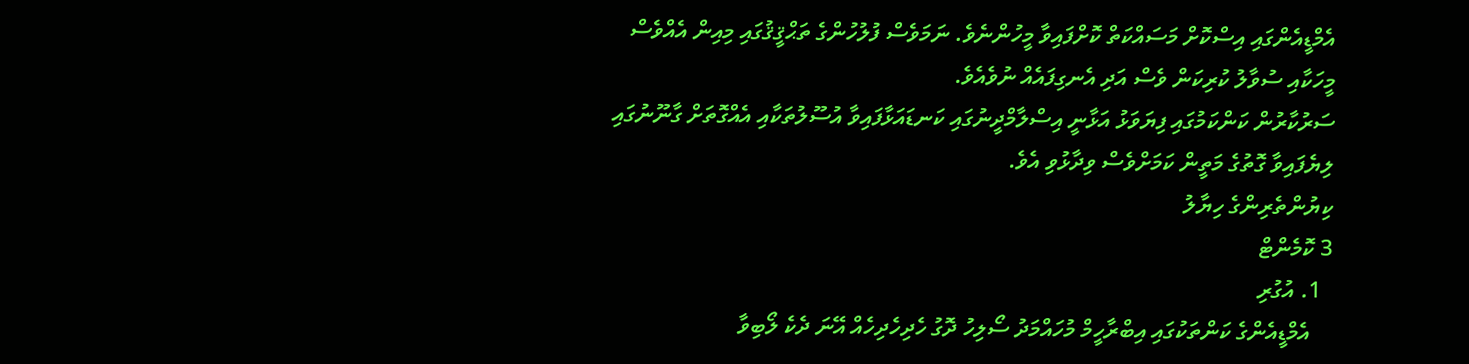އެމްޑީއެންގައި އިސްކޮށް މަސައްކަތް ކޮށްފައިވާ މީހުންނެވެ. ނަމަވެސް ފުލުހުންގެ ތަޙްޤީޤުގައި މިއިން އެއްވެސް މީހަކާއި ސުވާލު ކުރިކަން ވެސް އަދި އެނގިފައެއް ނުވެއެވެ.
ސަރުކާރުން ކަންކަމުގައި ފިޔަވަޅު އަޅާނީ އިސްލާމްދީނުގައި ކަނޑައަޅާފައިވާ އުސޫލުތަކާއި އެއްގޮތަށް ގާނޫނުގައި ލިޔެފައިވާ ގޮތުގެ މަތީން ކަމަށްވެސް ވިދާޅުވި އެވެ.
ކިޔުންތެރިންގެ ހިޔާލު
3 ކޮމެންޓް
  1. އުގުރި
    އެމްޑީއެންގެ ކަންތަކުގައި އިބްރާހީމް މުހައްމަދު ސޯލިހު ދޮގު ހެދިހެދިހެއް އޭނަ ދެކެ ލޯބިވާ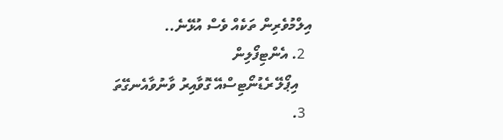އިލްމުވެރިން ތަކެއް ވެސް އުޅޭނެ..
  2. އެންޓިފޯލިން
    އިޕޯލޭ ރެޑުނޯޓިސްއޭ ގޮވާއިރު ވާނުވާއެނގޭތަ
  3.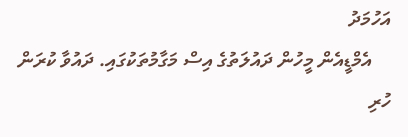އަހުމަދު
    އެމްޑީއެން މީހުން ދައުލަތުގެ އިސް މަގާމުތަކުގައި. ދައުވާ ކުރަން ހުރި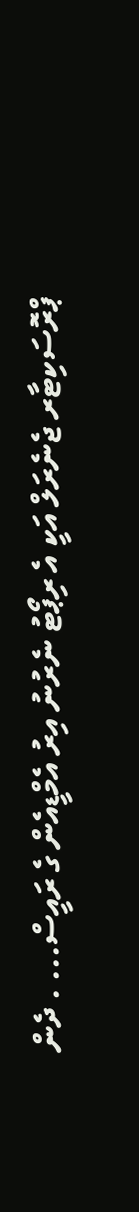ޕްރޮސަކިޓާރ ޖެނެރަލް އަކީ އެ ރިޕޯޓު ނެރުނު އިރު އެމްޑީއެން ގެ ރައީސް... . ދެން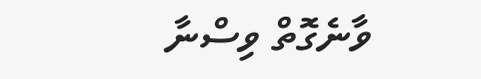ވާނެގޮތް ވިސްނާ